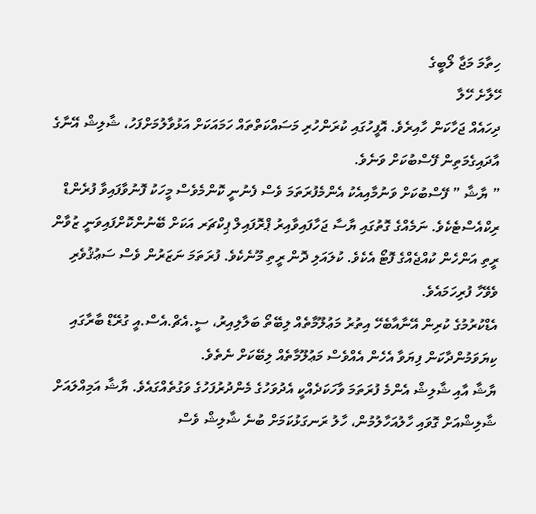ހިތާމަ މަޖާ ލޯބީގެ
ހޭލާށެ ހޭލާ
ދިހައެއް ޖަހާކަން ހާއިރެވެ. އޮފީހުގައި ކުރަންހުރި މަސައްކަތްތައް ހަމައަކަށް އަޅުވާލުމަށްފަހު، ޝާލިޝް އޭނާގެ އާދައިގެމަތިން ފޭސްބުކަށް ވަނެވެ.
” ޔާޝާ ” ފޭސްބުކަށް ވަނުމާއިއެކު އެންމެފުރަތަމަ ވެސް ފެނުނީ ކޮންމެވެސް މީހަކު ފޮނުވާފައިވާ ފުރެންޑް ރިކްއެސްޓެކެވެ. ނަމެއްގެ ގޮތުގައި ޔާސާ ޖަހާފައިވާއިރު ޕްރޮފައިލް ޕިކްޗަރ އަކަށް ބޭނުންކޮށްފައިވަނީ ޒުވާން ރީތި އަންހެން ކުއްޖެއްގެ ފޮޓޯ އެކެވެ. ކުލައަލި ދޮން ރީތި މޫނެކެވެ. ފުރަތަމަ ނަޒަރުން ވެސް ސަޢުޤުވެރި ވެވޭހާ ފުރިހަމައެވެ.
އެޑްކުރުމުގެ ކުރިން އޭނާއާބެހޭ އިތުރު މަޢުލޫމާތެއް ލިބޭތޯ ބަލާލިއިރު، ސީ.އެޗް.އެސް.އީ ގުރޭޑް ބާރާގައި ކިޔަވަމުންދާކަން ފިޔަވާ އެހެން އެއްވެސް މަޢުލޫމާތެއް ލިބޭކަށް ނެތެވެ.
ޔާޝާ އާއި ޝާލިޝް އެންމެ ފުރަތަމަ ވާހަކަދެއްކީ އެދުވަހުގެ މެންދުރުފަހުގެ ވަގުތެއްގައެވެ. ޔާޝާ އަމިއްލައަށް ޝާލިޝްއަށް ގޮވައި ހާލުއަހާލުމުން، ހާލު ރަނގަޅުކަމަށް ބުނެ ޝާލިޝް ވެސް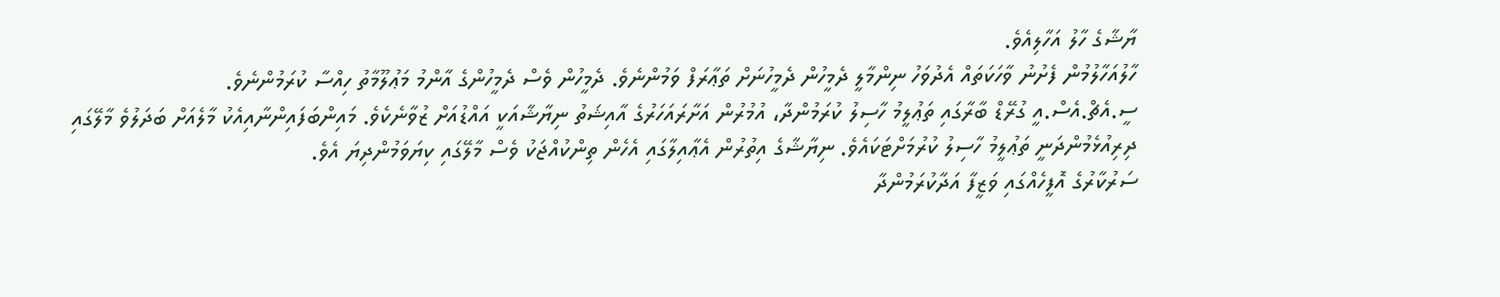ޔާޝާގެ ހާލު އަހާލިއެވެ.
ހާލުއަހާލުމުން ފެށުނު ވާހަކަތައް އެދުވަހު ނިންމާލީ ދެމީހުން ދެމީހުނަށް ތަޢާރަފް ވަމުންނެވެ. ދެމީހުން ވެސް ދެމީހުންގެ އާންމު މަޢުލޫމާތު ހިއްސާ ކުރަމުންނެވެ.
ސީ.އެޗް.އެސް.އީ ގުރޭޑް ބާރާގައި ތަޢުލީމު ހާސިލު ކުރަމުންދާ، އުމުރުން އަށާރައަހަރުގެ އާއިޝަތު ނިޔާޝާއަކީ އައްޑުއަށް ޒުވާނެކެވެ. މައިންބަފައިންނާއިއެކު މާލެއަށް ބަދަލުވެ މާލޭގައި ދިރިއުޅެމުންދަނީ ތަޢުލީމު ހާސިލު ކުރުމަށްޓަކައެވެ. ނިޔާޝާގެ އިތުރުން އެޢާއިލާގައި އެހެން ތިންކުއްޖަކު ވެސް މާލޭގައި ކިޔަވަމުންދިޔަ އެވެ.
ސަރުކާރުގެ އޮފީހެއްގައި ވަޒީފާ އަދާކުރަމުންދާ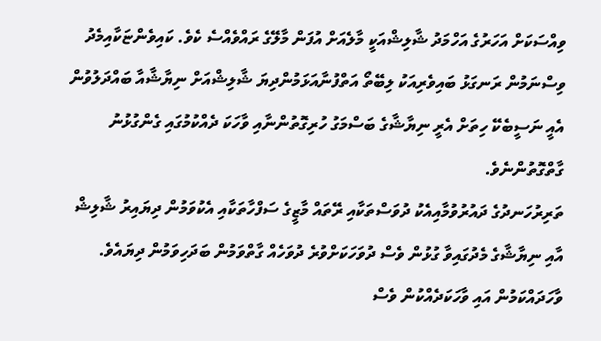ވިއްސަކަށް އަހަރުގެ އަހްމަދު ޝާލިޝްއަކީ މާލެއަށް އުފަން މާލޭގެ ރައްވެއްސެ ކެވެ. ކައިވެންޏަކާއިމެދު ވިސްނަމުން ރަނގަޅު ބައިވެރިއަކު ލިބޭތޯ އަތްފުނާއަޅަމުންދިޔަ ޝާލިޝްއަށް ނިޔާޝާއާ ބައްދަލުވުން އެއީ ނަސީބެކޭ ހިތަށް އެރީ ނިޔާޝާގެ ބަސްމަގު ހުރިގޮތުންނާއި ވާހަކަ ދެއްކުމުގައި ގެންގުޅުނު ގާތްގޮތުންނެވެ.
ތަރިރުހަނދުގެ ދައުރުވުމާއިއެކު ދުވަސްތަކާއި ރޭތައް މާޒީގެ ސަފްހާތަކާއި އެކުވަމުން ދިޔައިރު ޝާލިޝް އާއި ނިޔާޝާގެ މެދުގައިވާ ގުޅުން ވެސް ދުވަހަކަށްވުރެ ދުވަހެއް ގާތްވަމުން ބަދަހިވަމުން ދިޔައެވެ. ވާހަދައްކަމުން އައި ވާހަކަދެއްކުން ވެސް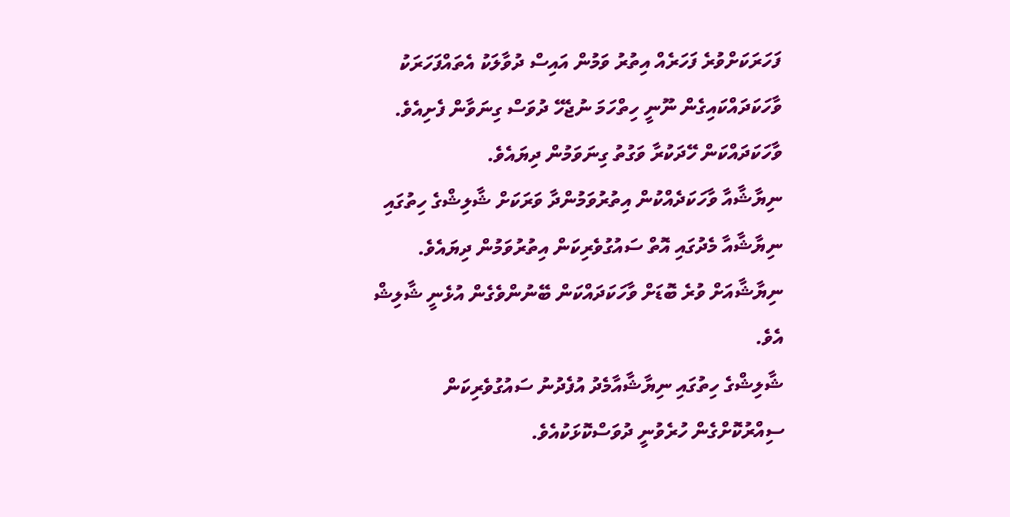ފަހަރަކަށްވުރެ ފަހަރެއް އިތުރު ވަމުން އައިސް ދުވާލަކު އެތައްފަހަރަކު ވާހަކަދައްކައިގެން ނޫނީ ހިތްހަމަ ނުޖެހޭ ދުވަސް ގިނަވާން ފެށިއެވެ. ވާހަކަދައްކަން ހޭދަކުރާ ވަގުތު ގިނަވަމުން ދިޔައެވެ.
ނިޔާޝާއާ ވާހަކަދެއްކުން އިތުރުވަމުންދާ ވަރަކަށް ޝާލިޝްގެ ހިތުގައި ނިޔާޝާއާ މެދުގައި އޮތް ސައުގުވެރިކަން އިތުރުވަމުން ދިޔައެވެ. ނިޔާޝާއަށް ވުރެ ބޮޑަށް ވާހަކަދައްކަން ބޭނުންވެގެން އުޅެނީ ޝާލިޝް އެވެ.
ޝާލިޝްގެ ހިތުގައި ނިޔާޝާއާމެދު އުފެދުނު ސައުގުވެރިކަން ސިއްރުކޮށްގެން ހުރެވުނީ ދުވަސްކޮޅަކުއެވެ.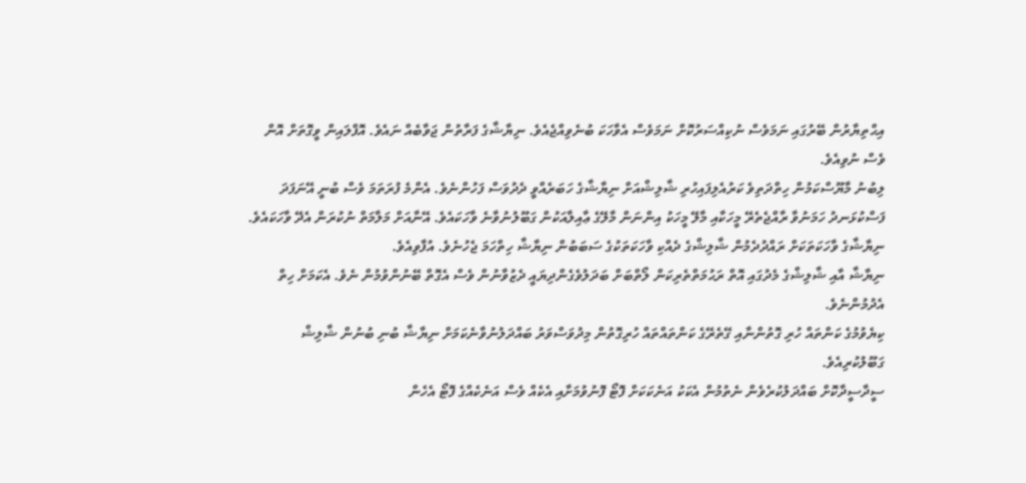އިޙްތިޔާރުން ބޭރުގައި ނަމަވެސް ނުކިއްސަރުކޮށް ނަމަވެސް އެވާހަކަ ބުނެވިއްޖެއެވެ. ނިޔާޝާގެ ފަރާތުން ޖަވާބެއް ނައެވެ. އޮފްލައިން ވީގޮތަށް އޮން ވެސް ނުވިއެވެ.
ލިބުނު މާޔޫސްކަމުން ހިތްދަތިވެ ކަރުއެލިފައިހުރި ޝާލިޝްއަށް ނިޔާޝާގެ ހަބަރެއްވީ ދެދުވަސް ފަހުންނެވެ. އެންމެ ފުރަތަމަ ވެސް ބުނީ އޭނަފަދަ ފަސްކުޅަނދު ހަމަނުވާ ރާއްޖެތެރޭ މީހަކާއި މާލޭ މީހަކު އިންނަން މާލޭގެ ޢާއިލާއަކުން ގަބޫލުނުވާނެ ވާހަކައެވެ. އޭނާއަށް މަލާމަތް ނުކުރަން އެދޭ ވާހަކައެވެ.
ނިޔާޝާގެ ވާހަކަތަކަށް ރައްދުދެމުން ޝާލިޝްގެ ދެއްކި ވާހަކަތަކުގެ ސަބަބުން ނިޔާޝާ ހިތްހަމަ ޖެހުނެވެ. އުފާވިއެވެ.
ނިޔާޝާ އާއި ޝާލިޝްގެ މެދުގައި އޮތް ރަޙުމަތްތެރިކަން ލޯތްބަށް ބަދަލުވެގެންދިޔައީ ދެޒުވާނުން ވެސް އެގޮތް ބޭނުންވުމުން ނެވެ. އެކަމަށް ހިތް އެދުމުންނެވެ.
ކިޔެވުމުގެ ކަންތައް ހުރި ގޮތުންނާއި ގޭތެރޭގެ ކަންތައްތައް ހުރިގޮތުން މިދުވަސްވަރު ބައްދަލުނުވާނެކަމަށް ނިޔާޝާ ބުނި ބުނުން ޝާލިޝް ގަބޫލުކުރިއެވެ.
ސީދާސީދާކޮށް ބައްދަލުކުރެވެން ނެތުމުން އެކަކު އަނެކަކަށް ފޮޓޯ ފޮނުވުމަށާއި އެކެއް ވެސް އަނެކެއްގެ ފޮޓޯ އެހެން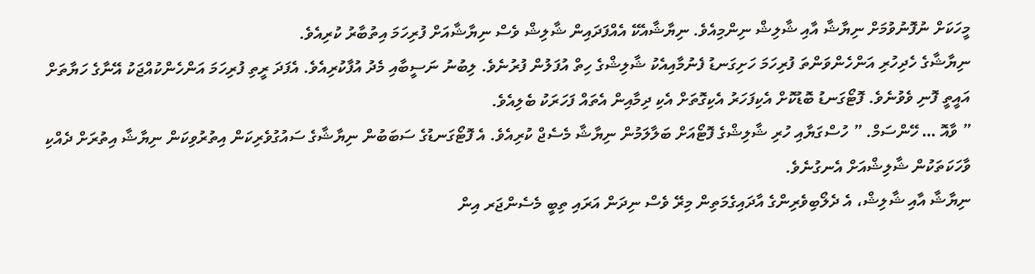މީހަކަށް ނުފޮނުވުމަށް ނިޔާޝާ އާއި ޝާލިޝް ނިންމިއެވެ. ނިޔާޝާއެކޭ އެއްފަދައިން ޝާލިޝް ވެސް ނިޔާޝާއަށް ފުރިހަމަ އިތުބާރު ކުރިއެވެ.
ނިޔާޝާގެ ހެދިހުރި އަންހެންވަންތަ ފުރިހަމަ ހަށިގަނޑު ފެނުމާއިއެކު ޝާލިޝްގެ ހިތް އުފަލުން ފުރުނެވެ. ލިބުނު ނަސީބާއި މެދު އުފާކުރިއެވެ. އެފަދަ ރީތި ފުރިހަމަ އަންހެންކުއްޖަކު އޭނާގެ ހަޔާތަށް އައީތީ ފޮނި ވެވުނެވެ. ފޮޓޯގަނޑު ބޮޑުކޮށް އެކިފަހަރު އެކިގޮތަށް އެކި ދިމާއިން އެތައް ފަހަރަކު ބެލިއެވެ.
” ވާއޮ … ހޭންސަމް. ” ހުސްގަޔާއި ހުރި ޝާލިޝްގެ ފޮޓޯއަށް ބަލާލަމުން ނިޔާޝާ މެސެޖް ކުރިއެވެ. އެ ފޮޓޯގަނޑުގެ ސަބަބުން ނިޔާޝާގެ ސައުގުވެރިކަން އިތުރުވިކަން ނިޔާޝާ އިތުރަށް ދެއްކި ވާހަކަތަކުން ޝާލިޝްއަށް އެނގުނެވެ.
ނިޔާޝާ އާއި ޝާލިޝް، އެ ދެލޯބިވެރިންގެ އާދައިގެމަތިން މިރޭ ވެސް ނިދަން އަރައި ތިބީ މެސެންޖަރ އިން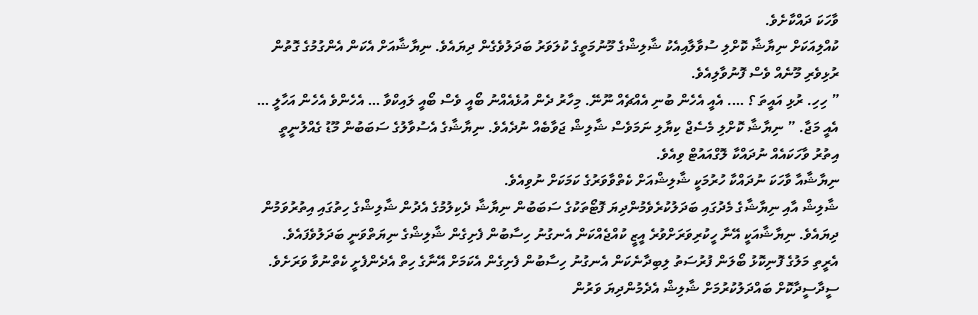ވާހަކަ ދައްކާށެވެ.
ކުއްލިއަކަށް ނިޔާޝާ ކޮށްލި ސުވާލާއިއެކު ޝާލިޝްގެ މޫނުމަތީގެ ކުލަވަރު ބަދަލުވެގެން ދިޔައެވެ. ނިޔާޝާއަށް އެކަން އެންގުމުގެ ގޮތުން ރުޅިވެރި މޫނެއް ވެސް ފޮނުވާލިއެވެ.
” ހިހި. ރުޅި އައީތަ ؟ …. އެއީ އެހެން ބުނި އެއްޗެއް ނޫނޭ. މިހާރު ދެން އުޅެއެއްނު ބޯއީ ވެސް ބޯއީ ލައިކްވާ … އެހެންވެ އެހެން އަހާލީ … އެއީ މަޖާ. ” ނިޔާޝާ ކޮށްލި މެސެޖް ކިޔާލި ނަމަވެސް ޝާލިޝް ޖަވާބެއް ނުދެއެވެ. ނިޔާޝާގެ އެސުވާލުގެ ސަބަބުން މޫޑު ގެއްލުނީތީ އިތުރު ވާހަކައެއް ނުދައްކާ ލޮގްއައުޓް ވިއެވެ.
ނިޔާޝާއާ ވާހަކަ ނުދައްކާ ހުރުމަކީ ޝާލިޝްއަށް ކެތްވާވަރުގެ ކަމަކަށް ނުވިއެވެ.
ޝާލިޝް އާއި ނިޔާޝާގެ މެދުގައި ބަދަލުކުރެވެމުންދިޔަ ފޮޓޯތަކުގެ ސަބަބުން ނިޔާޝާ ދެކިލުމުގެ އެދުން ޝާލިޝްގެ ހިތުގައި އިތުރުވަމުން ދިޔައެވެ. ނިޔާޝާއަކީ އޭނާ ހީކުރިވަރަށްވުރެ އީޒީ ކުއްޖެއްކަން އެނގުނު ހިސާބުން ފެށިގެން ޝާލިޝްގެ ނިޔަތްވަނީ ބަދަލުވެފައެވެ. އެރީތި މަލުގެ ފޮނިކޮޅު ބޯލަން ފުރުސަތު ލިބިދާނެކަން އެނގުނު ހިސާބުން ފެށިގެން އެކަމަށް އޭނާގެ ހިތް އެދެންފެށީ ކެތްނުވާ ވަރަށެވެ.
ސީދާސީދާކޮށް ބައްދަލުކުރުމަށް ޝާލިޝް އެދެމުންދިޔަ ވަރުން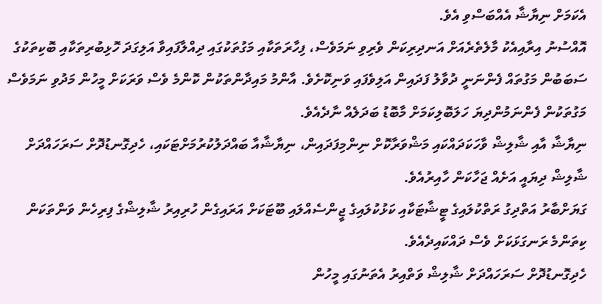އެކަމަށް ނިޔާޝާ އެއްބަސްވި އެވެ.
އޮއްސުނު އިރާއިއެކު މާލެތެރެއަށް އަނދިރިކަން ވެރިވި ނަމަވެސް، ފިހާރަތަކާއި މަގުތަކުގައި ދިއްލާފައިވާ އަލިގަދަ ހޮޅިބުރިތަކާއި ބޮކިތަކުގެ ސަބަބުން މަގުތައް ފެންނަނީ ދުވާލު ފަދައިން އަލިވެފައި ވަނިކޮށެވެ. އާންމު މައިދާންތަކުން ކޮންމެ ވެސް ވަރަކަށް މީހުން މަދުވި ނަމަވެސް މަގުތަކުން ފެންނަމުންދިޔަ ހަލަބޮލިކަމަށް މާބޮޑު ބަދަލެއް ނާދެއެވެ.
ނިޔާޝާ އާއި ޝާލިޝް ވާހަކަދައްކައި މަޝްވަރާކޮށް ނިންމިފަދައިން، ނިޔާޝާއާ ބައްދަލުކުރުމަށްޓަކައި، ހެދިގޮނޑުދޮށް ސަރަހައްދަށް ޝާލިޝް ދިޔައީ އަށެއް ޖަހާކަން ހާއިރުއެވެ.
ގަޔަށްބާރު އަތްދިގު ރަތްކުލައިގެ ޓީޝާޓަކާއި ކަޅުކުލައިގެ ޖީންސެއްލައި ބޫޓަކަށް އަރައިގެން ހުރިއިރު ޝާލިޝްގެ ފިރިހެން ވަންތަކަން ކިތަންމެ ރަނގަޅަކަށް ވެސް ދައްކައިދެއެވެ.
ހެދިގޮނޑުދޮށް ސަރަހައްދަށް ޝާލިޝް ވަތްއިރު އެތަނުގައި މީހުން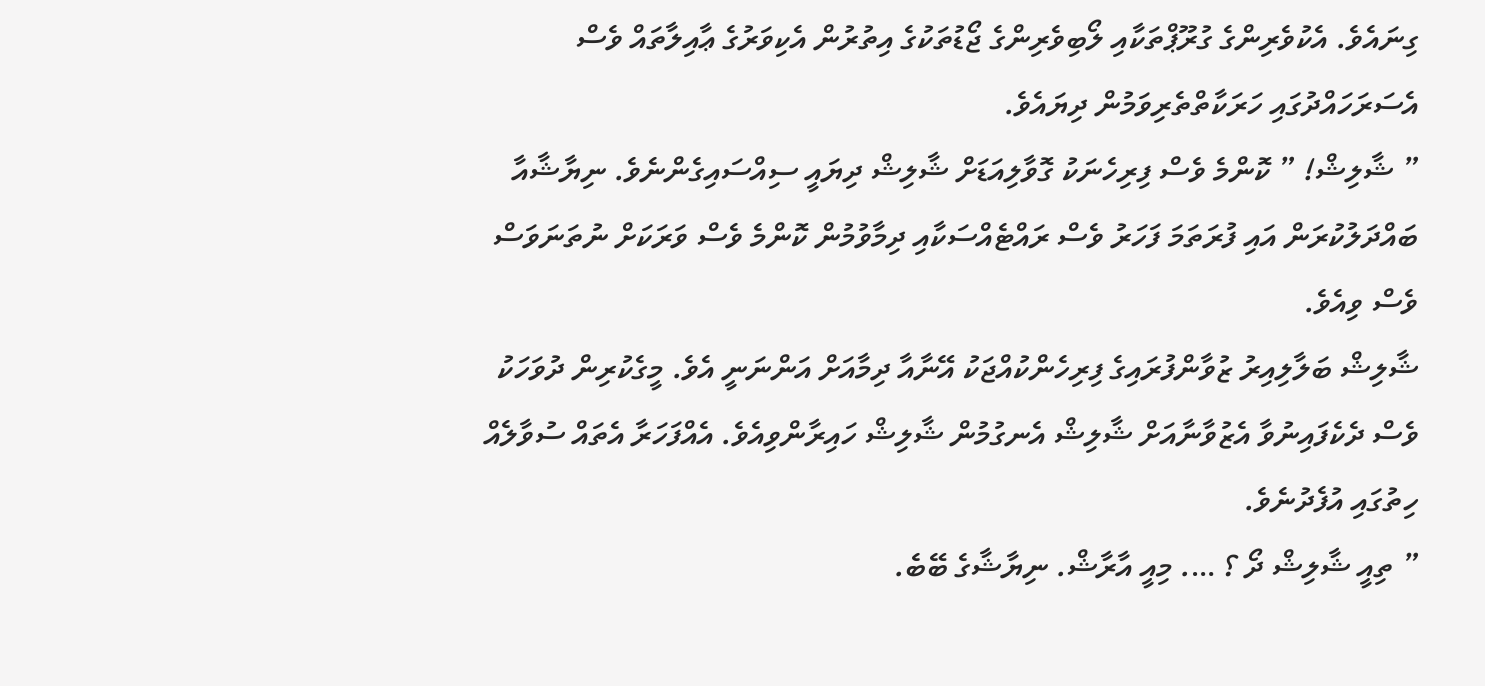ގިނައެވެ. އެކުވެރިންގެ ގުރޫޕްތަކާއި ލޯބިވެރިންގެ ޖޯޑުތަކުގެ އިތުރުން އެކިވަރުގެ ޢާއިލާތައް ވެސް އެސަރަހައްދުގައި ހަރަކާތްތެރިވަމުން ދިޔައެވެ.
” ޝާލިޝް! ” ކޮންމެ ވެސް ފިރިހެނަކު ގޮވާލިއަޑަށް ޝާލިޝް ދިޔައީ ސިއްސައިގެންނެވެ. ނިޔާޝާއާ ބައްދަލުކުރަން އައި ފުރަތަމަ ފަހަރު ވެސް ރައްޓެއްސަކާއި ދިމާވުމުން ކޮންމެ ވެސް ވަރަކަށް ނުތަނަވަސް ވެސް ވިއެވެ.
ޝާލިޝް ބަލާލިއިރު ޒުވާންފުރައިގެ ފިރިހެންކުއްޖަކު އޭނާއާ ދިމާއަށް އަންނަނީ އެވެ. މީގެކުރިން ދުވަހަކު ވެސް ދެކެފައިނުވާ އެޒުވާނާއަށް ޝާލިޝް އެނގުމުން ޝާލިޝް ހައިރާންވިއެވެ. އެއްފަހަރާ އެތައް ސުވާލެއް ހިތުގައި އުފެދުނެވެ.
” ތިއީ ޝާލިޝް ދޯ ؟ …. މިއީ އާރާޝް. ނިޔާޝާގެ ބޭބެ.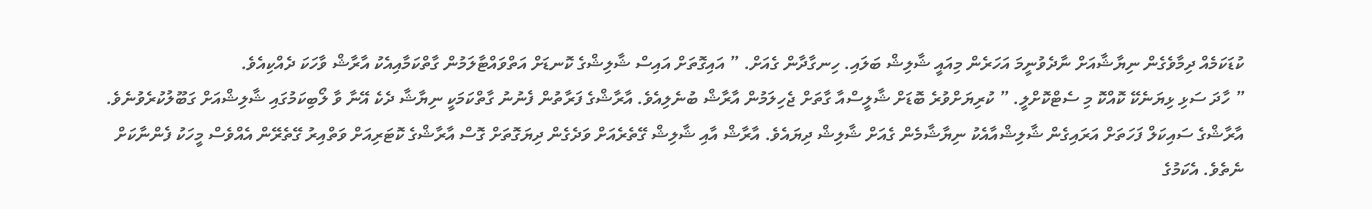ކުޑަކަމެއް ދިމާވެގެން ނިޔާޝާއަށް ނާދެވުނީމަ އަހަރެން މިއައީ ޝާލިޝް ބަލައި. ހިނގާދާން ގެއަށް. ” އައިގޮތަށް އައިސް ޝާލިޝްގެ ކޮނޑަށް އަތްވައްޓާލަމުން ގާތްކަމާއިއެކު އާރާޝް ވާހަކަ ދެއްކިއެވެ.
” ހާދަ ސަޅި ޅިޔަނެކޭ ކޮއްކޮ މި ސެޓްކޮށްލީ. ” ކުރިޔަށްވުރެ ބޮޑަށް ޝާލީސްއާ ގާތަށް ޖެހިލަމުން އާރާޝް ބުނެލިއެވެ. އާރާޝްގެ ފަރާތުން ފެނުނު ގާތްކަމަކީ ނިޔާޝާ ދެކެ އޭނާ ވާ ލޯބިކަމުގައި ޝާލިޝްއަށް ގަބޫލުކުރެވުނެވެ.
އާރާޝްގެ ސައިކަލް ފަހަތަށް އަރައިގެން ޝާލިޝްއާއެކު ނިޔާޝާމެން ގެއަށް ޝާލިޝް ދިޔައެވެ. އާރާޝް އާއި ޝާލިޝް ގޭތެރެއަށް ވަދެގެން ދިޔަގޮތަށް ގޮސް އާރާޝްގެ ކޮޓަރިއަށް ވަތްއިރު ގޭތެރޭން އެއްވެސް މީހަކު ފެންނާކަށް ނެތެވެ. އެކަމުގެ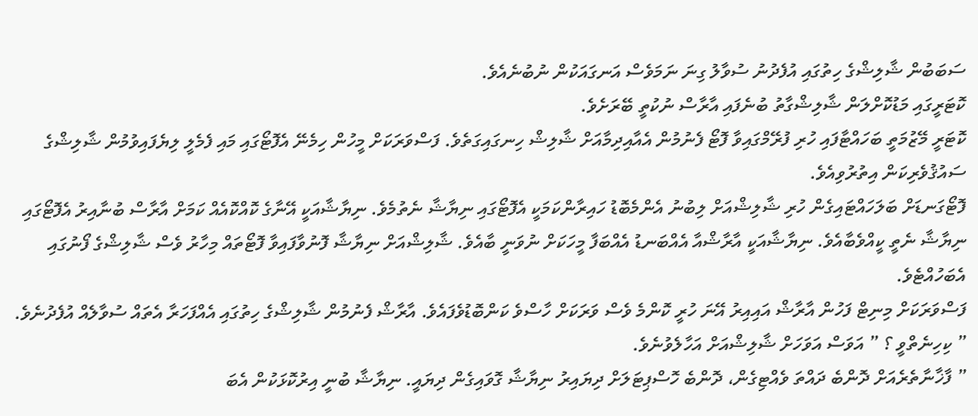ސަބަބުން ޝާލިޝްގެ ހިތުގައި އުފެދުނު ސުވާލު ގިނަ ނަމަވެސް އަނގައަކުން ނުބުނެއެވެ.
ކޮޓަރީގައި މަޑުކޮށްލަން ޝާލިޝްގާތު ބުނެފައި އާރާސް ނުކުތީ ބޭރަށެވެ.
ކޮޓަރީ މޭޒުމަތީ ބަހައްޓާފައި ހުރި ފުރޭމްގައިވާ ފޮޓޯ ފެނުމުން އެއާއިދިމާއަށް ޝާލިޝް ހިނގައިގަތެވެ. ފަސްވަރަކަށް މީހުން ހިމެނޭ އެފޮޓޯގައި މައި ފެމެލީ ލިޔެފައިވުމުން ޝާލިޝްގެ ސައުޤުވެރިކަން އިތުރުވިއެވެ.
ފޮޓޯގަނޑަށް ބަލަހައްޓައިގެން ހުރި ޝާލިޝްއަށް ލިބުނު އެންމެބޮޑު ހައިރާންކަމަކީ އެފޮޓޯގައި ނިޔާޝާ ނެތުމެވެ. ނިޔާޝާއަކީ އޭނާގެ ކޮއްކޮއެއް ކަމަށް އާރާސް ބުނާއިރު އެފޮޓޯގައި ނިޔާޝާ ނެތީ ކީއްވެބާއެވެ. ނިޔާޝާއަކީ އާރާޝްއާ އެއްބަނޑު އެއްބަފާ މީހަކަށް ނުވަނީ ބާއެވެ. ޝާލިޝްއަށް ނިޔާޝާ ފޮނުވާފައިވާ ފޮޓޯތައް މިހާރު ވެސް ޝާލިޝްގެ ފޯނުގައި އެބަހުއްޓެވެ.
ފަސްވަރަކަށް މިނިޓް ފަހުން އާރާޝް އައިއިރު އޭނަ ހުރީ ކޮންމެ ވެސް ވަރަކަށް ހާސްވެ ކަންބޮޑުވެފައެވެ. އާރާޝް ފެނުމުން ޝާލިޝްގެ ހިތުގައި އެއްފަހަރާ އެތައް ސުވާލެއް އުފެދުނެވެ.
” ކިހިނެތްވީ ؟ ” އަވަސް އަވަހަށް ޝާލިޝްއަށް އަހާލެވުނެވެ.
” ފާޚާނާތެރެއަށް ދޮންބެ ދައްތަ ވެއްޓިގެން، ދޮންބެ ހޮސްޕިޓަލަށް ދިޔައިރު ނިޔާޝާ ގޮވައިގެން ދިޔައީ. ނިޔާޝާ ބުނީ އިރުކޮޅަކުން އެބަ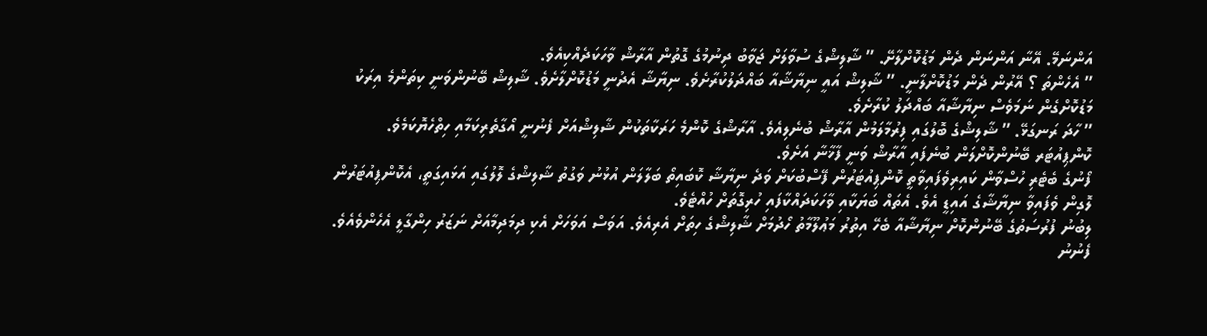އަންނަމޭ. އޭނާ އަންނަން ދެން މަޑުކޮށްލާށޭ. ” ޝާލިޝްގެ ސުވާލަށް ޖަވާބު ދިނުމުގެ ގޮތުން އާރާޝް ވާހަކަދެއްކިއެވެ.
” އެހެންތަ ؟ އޭރުން ދެން މަޑުކޮށްލާނީ. ” ޝާލިޝް އައީ ނިޔާޝާއާ ބައްދަލުކުރާށެވެ. ނިޔާޝާ އެދުނީ މަޑުކޮށްލާށެވެ. ޝާލިޝް ބޭނުންވަނީ ކިތަންމެ އިރަކު މަޑުކޮށްގެން ނަމަވެސް ނިޔާޝާއާ ބައްދަލު ކުރާށެވެ.
” ހާދަ ރަނގަޅޭ. ” ޝާލިޝްގެ ބޮލުގައި ފިރުމާލަމުން އާރާޝް ބުނެލިއެވެ. އާރާޝްގެ ކޮންމެ ހަރަކާތަކުން ޝާލިޝްއަށް ފެނުނީ އޯގާތެރިކަމާއި ހިތްހެޔޮކަމެވެ.
ކޮންޕިއުޓަރ ބޭނުންކޮށްލަން ބުނެފައި އާރާޝް ވަނީ ފާޚާނާ އަށެވެ.
ފޯނުގެ ބެޓެރި ހުސްވާން ކައިރިވެފައިވާތީ ކޮންޕިއުޓަރުން ފޭސްބުކަށް ވަދެ ނިޔާޝާ ކޮބައިތޯ ބަލާލަން އުޅުނު ވަގުތު ޝާލިޝްގެ ލޮލުގައި އަޅައިގަތީ، އެކޮންޕިއުޓަރުން ލޮގިން ވެފައިވާ ނިޔާޝާގެ އައިޑީ އެވެ. އެތައް ބަޔަކާއި ވާހަކަދައްކާފައި ހުރިގޮތަށް ހުއްޓެވެ.
ލިބުނު ފުރުސަތުގެ ބޭނުންކޮށް ނިޔާޝާއާ ބެހޭ އިތުރު މަޢުލޫމާތު ހޯދުމަށް ޝާލިޝްގެ ހިތަށް އެރިއެވެ. އަވަސް އަވަހަށް އެކި ދިމަދިމާއަށް ނަޒަރު ހިންގާލީ އެހެންވެއެވެ.
ފެނުނު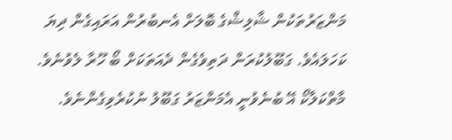މަންޒަރުތަކުން ޝާލިޝްގެ ބޮލަށް އެނބުރުން އަރައިގެން ދިޔަ ކަހަލައެވެ. ގަބޫލުކުރަން ދަތިވެގެން ދެއަތަކަށް ބޯ ހޫރާ ލެވުނެވެ. މާތްކަލާކޯ އޭ ބުނެވުނީ އެމަންޒަރު ގަބޫލު ނުކުރެވިގެންނެވެ.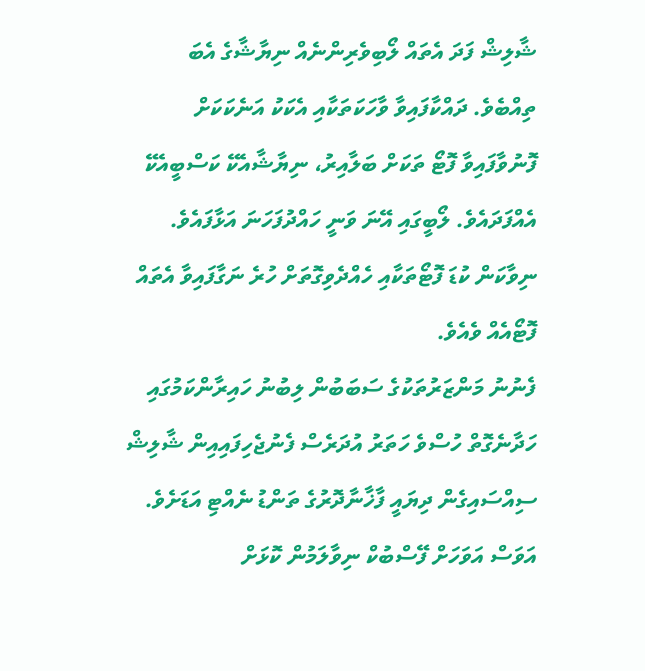ޝާލިޝް ފަދަ އެތައް ލޯބިވެރިންނެއް ނިޔާޝާގެ އެބަ ތިއްބެވެ. ދައްކާފައިވާ ވާހަކަތަކާއި އެކަކު އަނެކަކަށް ފޮނުވާފައިވާ ފޮޓޯ ތަކަށް ބަލާއިރު، ނިޔާޝާއެކޭ ކަސްބީއެކޭ އެއްފަދައެވެ. ލޯބީގައި އޭނަ ވަނީ ހައްދުފަހަނަ އަޅާފައެވެ. ނިވާކަން ކުޑަ ފޮޓޯތަކާއި ހެއްދެވިގޮތަށް ހުރެ ނަގާފައިވާ އެތައް ފޮޓޯއެއް ވެއެވެ.
ފެނުނު މަންޒަރުތަކުގެ ސަބަބުން ލިބުނު ހައިރާންކަމުގައި ހަދާނެގޮތް ހުސްވެ ހަތަރު އުދަރެސް ފެނުޖެހިފައިއިން ޝާލިޝް ސިއްސައިގެން ދިޔައީ ފާޚާނާދޮރުގެ ތަންޑު ނެއްޓި އަޑަށެވެ. އަވަސް އަވަހަށް ފޭސްބުކް ނިވާލަމުން ކޮޅަށް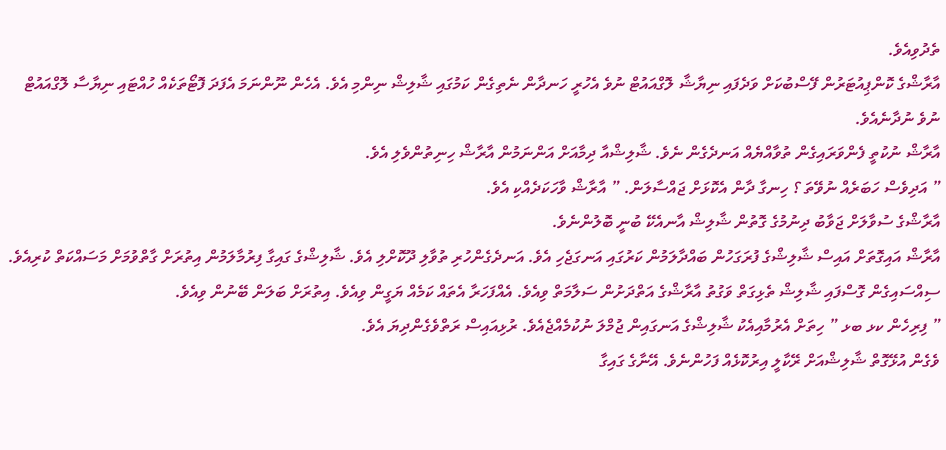ތެދުވިއެވެ.
އާރާޝްގެ ކޮންޕިއުޓަރުން ފޭސްބުކަށް ވަދެފައި ނިޔާޝާ ލޮގްއައުޓް ނުވެ އެހުރީ ހަނދާން ނެތިގެން ކަމުގައި ޝާލިޝް ނިންމި އެވެ. އެހެން ނޫންނަމަ އެފަދަ ފޮޓޯތަކެއް ހުއްޓައި ނިޔާސާ ލޮގްއައުޓް ނުވެ ނުދާނެއެވެ.
އާރާޝް ނުކުތީ ފެންވަރައިގެން ތުވާއްޔެއް އަނދެގެން ނެވެ. ޝާލިޝްއާ ދިމާއަށް އަންނަމުން އާރާޝް ހިނިތުންވެލި އެވެ.
” އަދިވެސް ހަބަރެއް ނުވޭތަ ؟ ހިނގާ ދާން އެކޮޅަށް ޖައްސާލަން. ” އާރާޝް ވާހަކަދެއްކި އެވެ.
އާރާޝްގެ ސުވާލަށް ޖަވާބު ދިނުމުގެ ގޮތުން ޝާލިޝް އާނއެކޭ ބުނީ ބޮލުންނެވެ.
އާރާޝް އައިގޮތަށް އައިސް ޝާލިޝްގެ ފުރަގަހުން ބައްދާލަމުން ކަރުގައި އަނގަޖެހި އެވެ. އަނދެގެންހުރި ތުވާލި ދޫކޮށްލި އެވެ. ޝާލިޝްގެ ގައިގާ ފިރުމާލަމުން އިތުރަށް ގާތްވުމަށް މަސައްކަތް ކުރިއެވެ.
ސިއްސައިގެން ގޮސްފައި ޝާލިޝް ތެޅިގަތް ވަގުތު އާރާޝްގެ އަތްދަށުން ސަލާމަތް ވިއެވެ. އެއްފަހަރާ އެތައް ކަމެއް ޔަގީން ވިއެވެ. އިތުރަށް ބަލަން ބޭނުން ވިއެވެ.
” ފިރިހެން ކޅ ބޅ ” ހިތަށް އެރުމާއިއެކު ޝާލިޝްގެ އަނގައިން ޖުމްލަ ނުކުމެއްޖެއެވެ. ރުޅިއައިސް ރަތްވެގެންދިޔަ އެވެ.
ވެގެން އުޅޭގޮތް ޝާލިޝްއަށް ރޭކާލީ އިރުކޮޅެއް ފަހުންނެވެ. އޭނާގެ ގައިގާ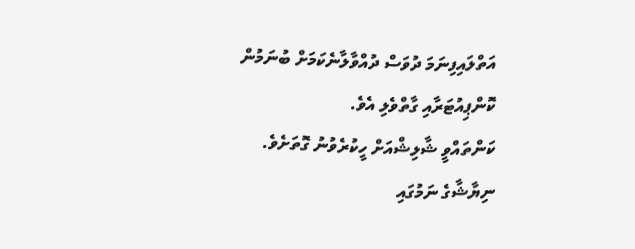އަތްލައިފިނަމަ ދުވަސް ދުއްވާލާނެކަމަށް ބުނަމުން ކޮންޕިއުޓަރާއި ގާތްވެލި އެވެ.
ކަންތައްވީ ޝާލިޝްއަށް ހީކުރެވުނު ގޮތަށެވެ. ނިޔާޝާގެ ނަމުގައި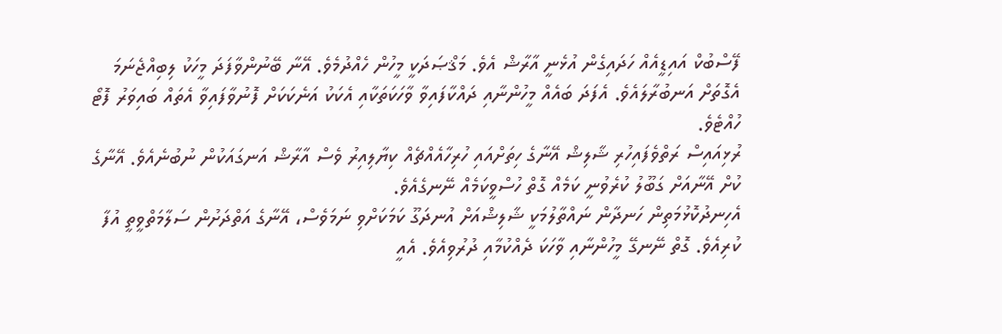ފޭސްބުކް އައިޑީއެއް ހަދައިގެން އުޅެނީ އާރާޝް އެވެ. މަޤްޞަދަކީ މީހުން ހެއްދުމެވެ. އޭނާ ބޭނުންވާފަދަ މީހަކު ލިބިއްޖެނަމަ އެގޮތަށް އަނބުރާލައެވެ. އެފަދަ ބައެއް މީހުންނާއި ދައްކާފައިވާ ވާހަކަތަކާއި އެކަކު އަނެކަކަށް ފޮނުވާފައިވާ އެތައް ބައިވަރު ފޮޓޯ ހުއްޓެވެ.
ރުޅިއައިސް ރަތްވެފައިހުރި ޝާލިޝް އޭނާގެ ހިތަށްއައި ހުރިހާއެއްޗެއް ކިޔާލިއިރު ވެސް އާރާޝް އަނގައަކުން ނުބުނެއެވެ. އޭނާގެ ކުށް އޭނާއަށް ގަބޫލު ކުރެވުނީ ކަމެއް ގޮތް ހުސްވީކަމެއް ނޭނގެއެވެ.
އެހިނދުކޮޅުމަތިން ހަނދާން ނައްތާލުމަކީ ޝާލިޝްއަށް އުނދަގޫ ކަމަކަށްވި ނަމަވެސް، އޭނާގެ އަތްދަށުން ސަލާމަތްވީތީ އުފާ ކުރިއެވެ. ގޮތް ނޭނގޭ މީހުންނާއި ވާހަކަ ދެއްކުމާއި ދުރުވިއެވެ. އެއީ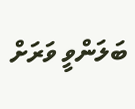ބަލަންވީ ވަރަށް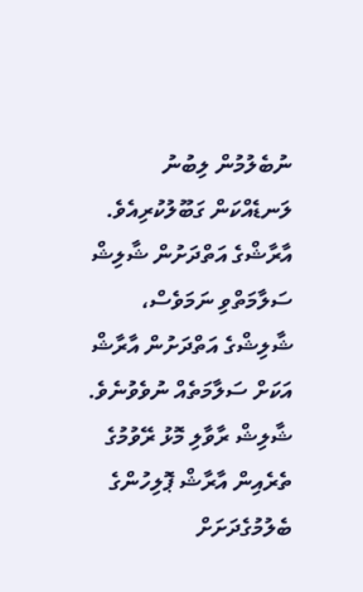ނުބެލުމުން ލިބުނު ލަނޑެއްކަން ގަބޫލުކުރިއެވެ.
އާރާޝްގެ އަތްދަށުން ޝާލިޝް ސަލާމަތްވި ނަމަވެސް، ޝާލިޝްގެ އަތްދަށުން އާރާޝް އަކަށް ސަލާމަތެއް ނުވެވުނެވެ. ޝާލިޝް ރާވާލި މޮޅު ރޭވުމުގެ ތެރެއިން އާރާޝް ޕޮލިހުންގެ ބެލުމުގެދަށަށް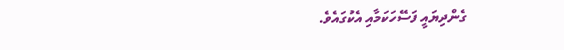ގެންދިޔައީ ފަސޭހަކަމާއި އެކުގައެވެ.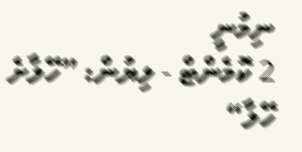ނިމުނީ
2 ކޮމެންޓް - ލިޔުން: ”ހޭލާށެ ހޭލާ“